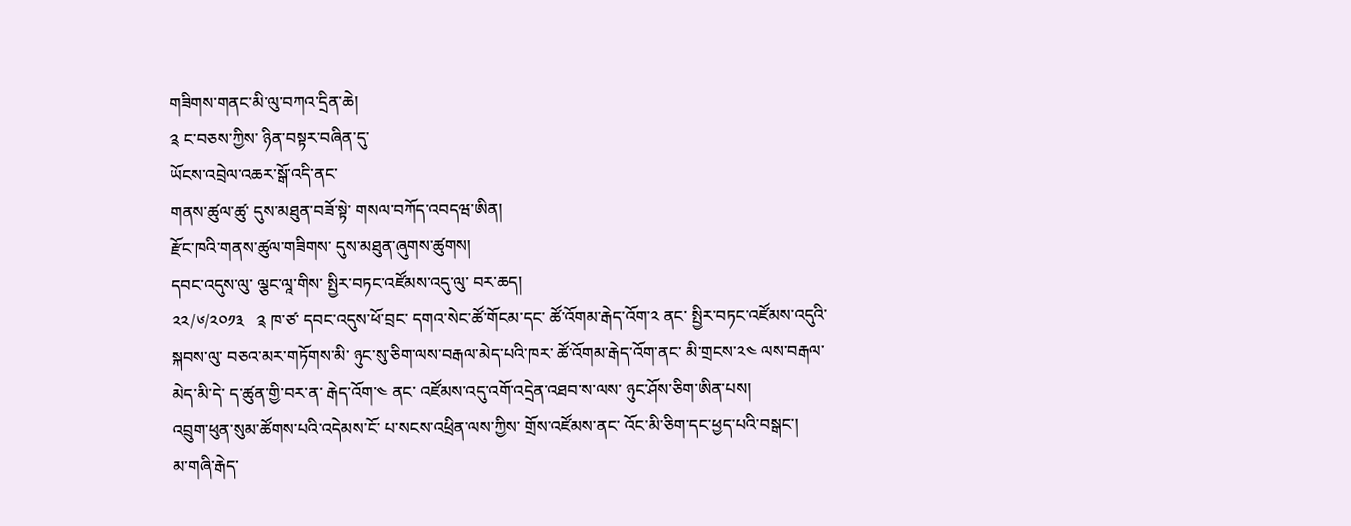གཟིགས་གནང་མི་ལུ་བཀའ་དྲིན་ཆེ།
༉ ང་བཅས་ཀྱིས་ ཉིན་བསྟར་བཞིན་དུ་
ཡོངས་འབྲེལ་འཆར་སྒོ་འདི་ནང་
གནས་ཚུལ་ཚུ་ དུས་མཐུན་བཟོ་སྟེ་ གསལ་བཀོད་འབདཝ་ཨིན།
རྫོང་ཁའི་གནས་ཚུལ་གཟིགས་ དུས་མཐུན་ཞུགས་ཚུགས།
དབང་འདུས་ལུ་ ལྕང་ལཱ་གིས་ སྤྱིར་བཏང་འཛོམས་འདུ་ལུ་ བར་ཆད།
༢༢/༦/༢༠༡༣   ༉ ཁ་ཙ་ དབང་འདུས་ཕོ་བྲང་ དགའ་སེང་ཚོ་གོངམ་དང་ ཚོ་འོགམ་རྒེད་འོག་༢ ནང་ སྤྱིར་བཏང་འཛོམས་འདུའི་སྐབས་ལུ་ བཅའ་མར་གཏོགས་མི་ ཉུང་སུ་ཅིག་ལས་བརྒལ་མེད་པའི་ཁར་ ཚོ་འོགམ་རྒེད་འོག་ནང་ མི་གྲངས་༢༤ ལས་བརྒལ་མེད་མི་དེ་ ད་ཚུན་གྱི་བར་ན་ རྒེད་འོག་༤ ནང་ འཛོམས་འདུ་འགོ་འདྲེན་འཐབ་ས་ལས་ ཉུང་ཤོས་ཅིག་ཨིན་པས།
འབྲུག་ཕུན་སུམ་ཚོགས་པའི་འདེམས་ངོ་ པ་སངས་འཕྲིན་ལས་ཀྱིས་ གྲོས་འཛོམས་ནང་ འོང་མི་ཅིག་དང་ཕྱད་པའི་བསྒང་།
མ་གཞི་རྒེད་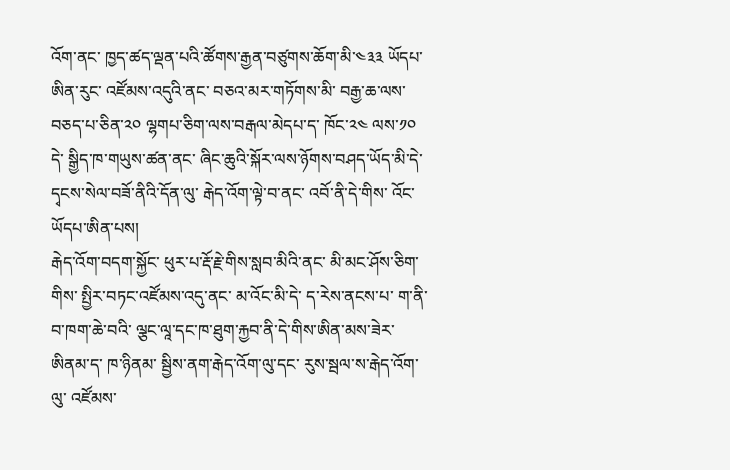འོག་ནང་ ཁྱད་ཚད་ལྡན་པའི་ཚོགས་རྒྱན་བཙུགས་ཆོག་མི་༤༣༣ ཡོདཔ་ཨིན་རུང་ འཛོམས་འདུའི་ནང་ བཅའ་མར་གཏོགས་མི་ བརྒྱ་ཆ་ལས་བཅད་པ་ཅིན་༢༠ ལྷགཔ་ཅིག་ལས་བརྒལ་མེདཔ་ད་ ཁོང་༢༤ ལས་༡༠ དེ་ སྒྱིད་ཁ་གཡུས་ཚན་ནང་ ཞིང་ཆུའི་སྐོར་ལས་ཉོགས་བཤད་ཡོད་མི་དེ་ དྭངས་སེལ་བཟོ་ནིའི་དོན་ལུ་ རྒེད་འོག་ལྟེ་བ་ནང་ འབོ་ནི་དེ་གིས་ འོང་ཡོདཔ་ཨིན་པས།
རྒེད་འོག་བདག་སྐྱོང་ ཕུར་པ་རྡོ་རྗེ་གིས་སླབ་མིའི་ནང་ མི་མང་ཤོས་ཅིག་གིས་ སྤྱིར་བཏང་འཛོམས་འདུ་ནང་ མ་འོང་མི་དེ་ ད་རེས་ནངས་པ་ ག་ནི་བ་ཁག་ཆེ་བའི་ ལྕང་ལཱ་དང་ཁ་ཐུག་རྐྱབ་ནི་དེ་གིས་ཨིན་མས་ཟེར་ཨིནམ་ད་ ཁ་ཉིནམ་ སྦྱིས་ནག་རྒེད་འོག་ལུ་དང་ རུས་སྦལ་ས་རྒེད་འོག་ལུ་ འཛོམས་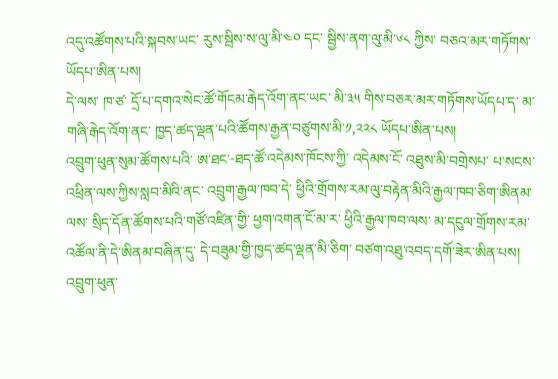འདུ་འཚོགས་པའི་སྐབས་ཡང་ རུས་སྦིས་ས་ལུ་མི་༤༠ དང་ སྦྱིས་ནག་ལུ་མི་༦༨ ཀྱིས་ བཅའ་མར་གཏོགས་ཡོདཔ་ཨིན་པས།
དེ་ལས་ ཁ་ཙ་ དྲོ་པ་དགའ་སེང་ཚོ་གོངམ་རྒེད་འོག་ནང་ཡང་ མི་༣༥ གིས་བཅར་མར་གཏོགས་ཡོདཔ་ད་ མ་གཞི་རྒེད་འོག་ནང་ ཁྱད་ཚད་ལྡན་པའི་ཚོགས་རྒྱན་བཙུགས་མི་༡,༢༢༨ ཡོདཔ་ཨིན་པས།
འབྲུག་ཕུན་སུམ་ཚོགས་པའི་ ཨ་ཐང་-ཐད་ཚོ་འདེམས་ཁོངས་ཀྱི་ འདེམས་ངོ་ འཐུས་མི་བགྲེསཔ་ པ་སངས་འཕྲིན་ལས་ཀྱིས་སླབ་མིའི་ནང་ འབྲུག་རྒྱལ་ཁབ་དེ་ ཕྱིའི་གྲོགས་རམ་ལུ་བརྟེན་མིའི་རྒྱལ་ཁབ་ཅིག་ཨིནམ་ལས་ སྲིད་དོན་ཚོགས་པའི་གཙོ་འཛིན་གྱི་ ཕྱག་འགན་ངོ་མ་ར་ ཕྱིའི་རྒྱལ་ཁབ་ལས་ མ་དངུལ་གྲོགས་རམ་འཚོལ་ནི་དེ་ཨིནམ་བཞིན་དུ་ དེ་བཟུམ་གྱི་ཁྱད་ཚད་ལྡན་མི་ཅིག་ བཙག་འཐུ་འབད་དགོ་ཟེར་ཨིན་པས།
འབྲུག་ཕུན་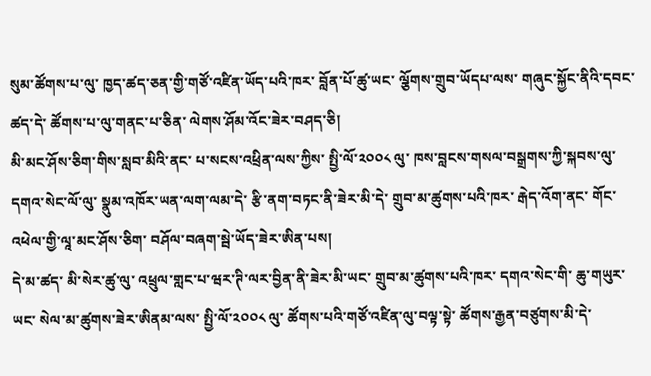སུམ་ཚོགས་པ་ལུ་ ཁྱད་ཚད་ཅན་གྱི་གཙོ་འཛིན་ཡོད་པའི་ཁར་ བློན་པོ་ཚུ་ཡང་ ལྕོགས་གྲུབ་ཡོདཔ་ལས་ གཞུང་སྐྱོང་ནིའི་དབང་ཚད་དེ་ ཚོགས་པ་ལུ་གནང་པ་ཅིན་ ལེགས་ཤོམ་འོང་ཟེར་བཤད་ཅི།
མི་མང་ཤོས་ཅིག་གིས་སླབ་མིའི་ནང་ པ་སངས་འཕྲིན་ལས་ཀྱིས་ སྤྱི་ལོ་༢༠༠༨ ལུ་ ཁས་བླངས་གསལ་བསྒྲགས་ཀྱི་སྐབས་ལུ་ དགའ་སེང་ལོ་ལུ་ སྣུམ་འཁོར་ཡན་ལག་ལམ་དེ་ རྩི་ནག་བཏང་ནི་ཟེར་མི་དེ་ གྲུབ་མ་ཚུགས་པའི་ཁར་ རྒེད་འོག་ནང་ གོང་འཕེལ་གྱི་ལཱ་མང་ཤོས་ཅིག་ བཤོལ་བཞག་སྦེ་ཡོད་ཟེར་ཨིན་པས།
དེ་མ་ཚད་ མི་སེར་ཚུ་ལུ་ འཕྲུལ་གླང་པ་ཝར་ཊི་ལར་བྱིན་ནི་ཟེར་མི་ཡང་ གྲུབ་མ་ཚུགས་པའི་ཁར་ དགའ་སེང་གི་ ཆུ་གཡུར་ཡང་ སེལ་མ་ཚུགས་ཟེར་ཨིནམ་ལས་ སྤྱི་ལོ་༢༠༠༨ ལུ་ ཚོགས་པའི་གཙོ་འཛིན་ལུ་བལྟ་སྟེ་ ཚོགས་རྒྱན་བཙུགས་མི་དེ་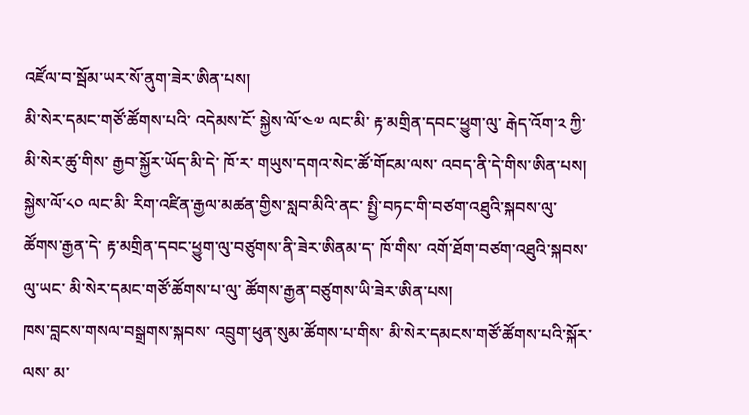འཛོལ་བ་སྦོམ་ཡར་སོ་ནུག་ཟེར་ཨིན་པས།
མི་སེར་དམང་གཙོ་ཚོགས་པའི་ འདེམས་ངོ་ སྐྱེས་ལོ་༤༧ ལང་མི་ རྟ་མགྲིན་དབང་ཕྱུག་ལུ་ རྒེད་འོག་༢ ཀྱི་ མི་སེར་ཚུ་གིས་ རྒྱབ་སྐྱོར་ཡོད་མི་དེ་ ཁོ་ར་ གཡུས་དགའ་སེང་ཚོ་གོངམ་ལས་ འབད་ནི་དེ་གིས་ཨིན་པས།
སྐྱེས་ལོ་༨༠ ལང་མི་ རིག་འཛིན་རྒྱལ་མཚན་གྱིས་སླབ་མིའི་ནང་ སྤྱི་བཏང་གི་བཙག་འཐུའི་སྐབས་ལུ་ ཚོགས་རྒྱན་དེ་ རྟ་མགྲིན་དབང་ཕྱུག་ལུ་བཙུགས་ནི་ཟེར་ཨིནམ་ད་ ཁོ་གིས་ འགོ་ཐོག་བཙག་འཐུའི་སྐབས་ལུ་ཡང་ མི་སེར་དམང་གཙོ་ཚོགས་པ་ལུ་ ཚོགས་རྒྱན་བཙུགས་ཡི་ཟེར་ཨིན་པས།
ཁས་བླངས་གསལ་བསྒྲགས་སྐབས་ འབྲུག་ཕུན་སུམ་ཚོགས་པ་གིས་ མི་སེར་དམངས་གཙོ་ཚོགས་པའི་སྐོར་ལས་ མ་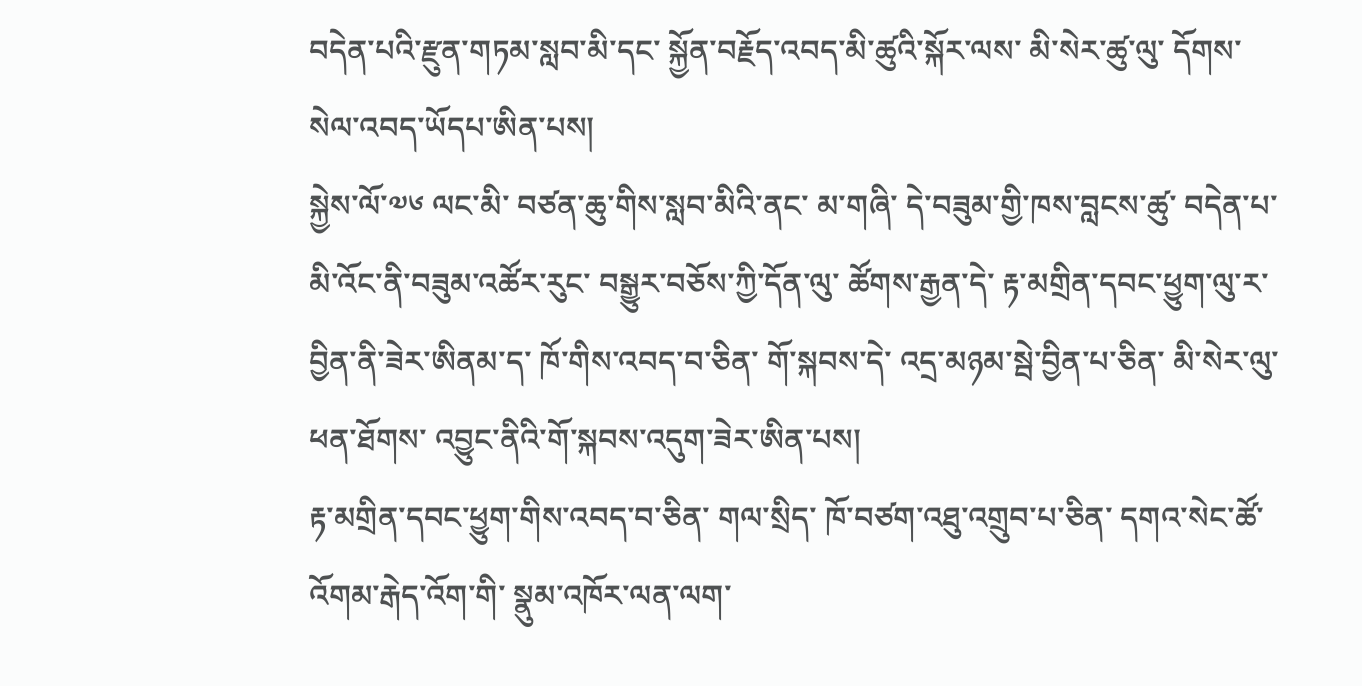བདེན་པའི་རྫུན་གཏམ་སླབ་མི་དང་ སྐྱོན་བརྗོད་འབད་མི་ཚུའི་སྐོར་ལས་ མི་སེར་ཚུ་ལུ་ དོགས་སེལ་འབད་ཡོདཔ་ཨིན་པས།
སྐྱེས་ལོ་༧༦ ལང་མི་ བཙན་ཆུ་གིས་སླབ་མིའི་ནང་ མ་གཞི་ དེ་བཟུམ་གྱི་ཁས་བླངས་ཚུ་ བདེན་པ་མི་འོང་ནི་བཟུམ་འཚོར་རུང་ བསྒྱུར་བཅོས་ཀྱི་དོན་ལུ་ ཚོགས་རྒྱན་དེ་ རྟ་མགྲིན་དབང་ཕྱུག་ལུ་ར་བྱིན་ནི་ཟེར་ཨིནམ་ད་ ཁོ་གིས་འབད་བ་ཅིན་ གོ་སྐབས་དེ་ འདྲ་མཉམ་སྦེ་བྱིན་པ་ཅིན་ མི་སེར་ལུ་ཕན་ཐོགས་ འབྱུང་ནིའི་གོ་སྐབས་འདུག་ཟེར་ཨིན་པས།
རྟ་མགྲིན་དབང་ཕྱུག་གིས་འབད་བ་ཅིན་ གལ་སྲིད་ ཁོ་བཙག་འཐུ་འགྲུབ་པ་ཅིན་ དགའ་སེང་ཚོ་འོགམ་རྒེད་འོག་གི་ སྣུམ་འཁོར་ལན་ལག་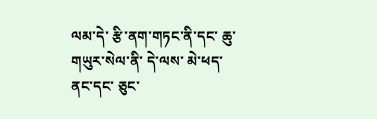ལམ་དེ་ རྩི་ནག་གཏང་ནི་དང་ ཆུ་གཡུར་སེལ་ནི་ དེ་ལས་ མེ་ཕད་ནང་དང་ ཅུང་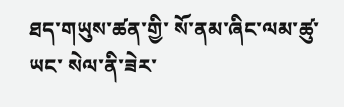ཐད་གཡུས་ཚན་གྱི་ སོ་ནམ་ཞིང་ལམ་ཚུ་ཡང་ སེལ་ནི་ཟེར་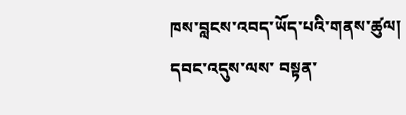ཁས་བླངས་འབད་ཡོད་པའི་གནས་ཚུལ།
དབང་འདུས་ལས་ བསྟན་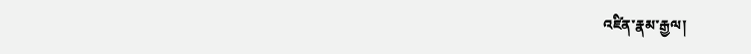འཛིན་རྣམ་རྒྱལ།